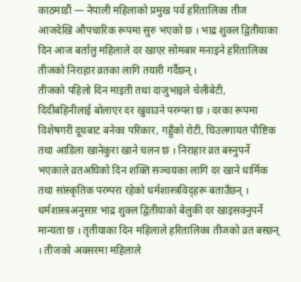काठमाडौं — नेपाली महिलाको प्रमुख पर्व हरितालिका तीज आजदेखि औपचारिक रूपमा सुरु भएको छ । भाद्र शुक्ल द्वितीयाका दिन आज बर्तालु महिलाले दर खाएर सोमबार मनाइने हरितालिका तीजको निराहार व्रतका लागि तयारी गर्दैछन् ।
तीजको पहिलो दिन माइती तथा दाजुभाइले चेलीबेटी, दिदीबहिनीलाई बोलाएर दर खुवाउने परम्परा छ । दरका रूपमा विशेषगरी दूधबाट बनेका परिकार, गहुँको रोटी, घिउलगायत पौष्टिक तथा आडिला खानेकुरा खाने चलन छ । निराहार व्रत बस्नुपर्ने भएकाले व्रतअघिको दिन शक्ति सञ्चयका लागि दर खाने धार्मिक तथा सांस्कृतिक परम्परा रहेको धर्मशास्त्रविद्हरू बताउँछन् ।
धर्मशास्त्रअनुसार भाद्र शुक्ल द्वितीयाको बेलुकी दर खाइसक्नुपर्ने मान्यता छ । तृतीयाका दिन महिलाले हरितालिका तीजको व्रत बस्छन् । तीजको अवसरमा महिलाले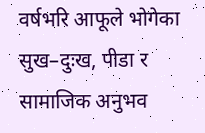वर्षभरि आफूले भोगेका सुख–दुःख, पीडा र सामाजिक अनुभव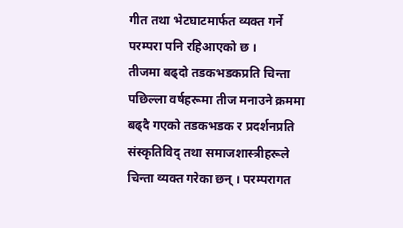गीत तथा भेटघाटमार्फत व्यक्त गर्ने परम्परा पनि रहिआएको छ ।
तीजमा बढ्दो तडकभडकप्रति चिन्ता
पछिल्ला वर्षहरूमा तीज मनाउने क्रममा बढ्दै गएको तडकभडक र प्रदर्शनप्रति संस्कृतिविद् तथा समाजशास्त्रीहरूले चिन्ता व्यक्त गरेका छन् । परम्परागत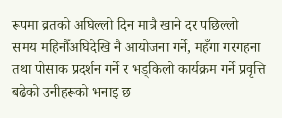रूपमा व्रतको अघिल्लो दिन मात्रै खाने दर पछिल्लो समय महिनौँअघिदेखि नै आयोजना गर्ने, महँगा गरगहना तथा पोसाक प्रदर्शन गर्ने र भड्किलो कार्यक्रम गर्ने प्रवृत्ति बढेको उनीहरूको भनाइ छ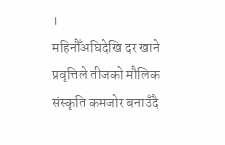।
महिनौँअघिदेखि दर खाने प्रवृत्तिले तीजको मौलिक संस्कृति कमजोर बनाउँदै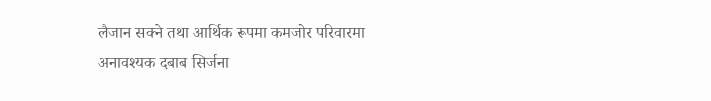लैजान सक्ने तथा आर्थिक रूपमा कमजोर परिवारमा अनावश्यक दबाब सिर्जना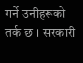गर्ने उनीहरूको तर्क छ । सरकारी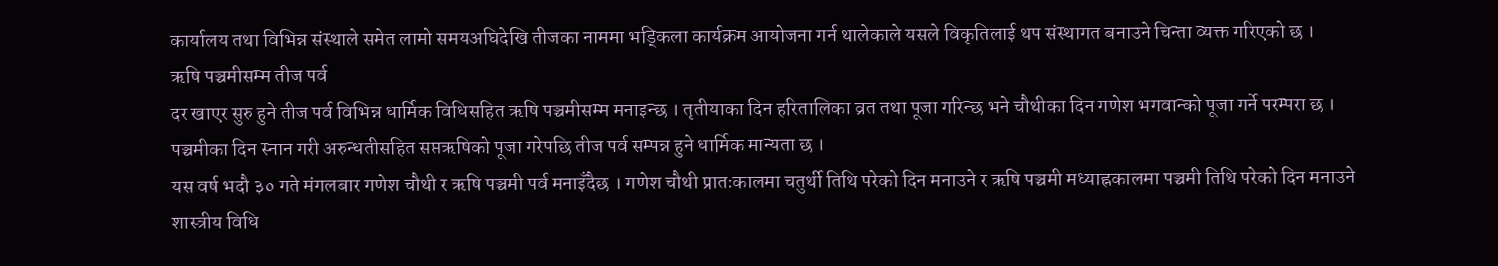कार्यालय तथा विभिन्न संस्थाले समेत लामो समयअघिदेखि तीजका नाममा भड्किला कार्यक्रम आयोजना गर्न थालेकाले यसले विकृतिलाई थप संस्थागत बनाउने चिन्ता व्यक्त गरिएको छ ।
ऋषि पञ्चमीसम्म तीज पर्व
दर खाएर सुरु हुने तीज पर्व विभिन्न धार्मिक विधिसहित ऋषि पञ्चमीसम्म मनाइन्छ । तृतीयाका दिन हरितालिका व्रत तथा पूजा गरिन्छ भने चौथीका दिन गणेश भगवान्को पूजा गर्ने परम्परा छ । पञ्चमीका दिन स्नान गरी अरुन्धतीसहित सप्तऋषिको पूजा गरेपछि तीज पर्व सम्पन्न हुने धार्मिक मान्यता छ ।
यस वर्ष भदौ ३० गते मंगलबार गणेश चौथी र ऋषि पञ्चमी पर्व मनाइँदैछ । गणेश चौथी प्रातःकालमा चतुर्थी तिथि परेको दिन मनाउने र ऋषि पञ्चमी मध्याह्नकालमा पञ्चमी तिथि परेको दिन मनाउने शास्त्रीय विधि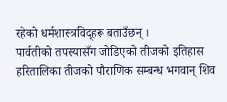रहेको धर्मशास्त्रविद्हरू बताउँछन् ।
पार्वतीको तपस्यासँग जोडिएको तीजको इतिहास
हरितालिका तीजको पौराणिक सम्बन्ध भगवान् शिव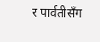र पार्वतीसँग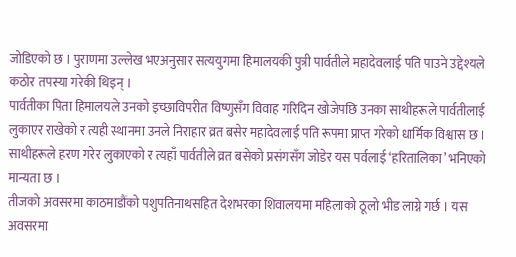जोडिएको छ । पुराणमा उल्लेख भएअनुसार सत्ययुगमा हिमालयकी पुत्री पार्वतीले महादेवलाई पति पाउने उद्देश्यले कठोर तपस्या गरेकी थिइन् ।
पार्वतीका पिता हिमालयले उनको इच्छाविपरीत विष्णुसँग विवाह गरिदिन खोजेपछि उनका साथीहरूले पार्वतीलाई लुकाएर राखेको र त्यही स्थानमा उनले निराहार व्रत बसेर महादेवलाई पति रूपमा प्राप्त गरेको धार्मिक विश्वास छ । साथीहरूले हरण गरेर लुकाएको र त्यहाँ पार्वतीले व्रत बसेको प्रसंगसँग जोडेर यस पर्वलाई ‘हरितालिका’ भनिएको मान्यता छ ।
तीजको अवसरमा काठमाडौंको पशुपतिनाथसहित देशभरका शिवालयमा महिलाको ठूलो भीड लाग्ने गर्छ । यस अवसरमा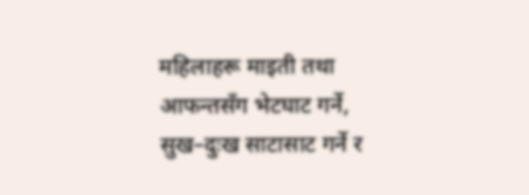महिलाहरू माइती तथा आफन्तसँग भेटघाट गर्ने, सुख–दुःख साटासाट गर्ने र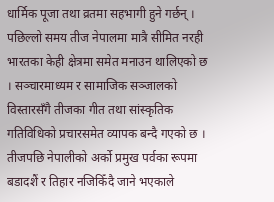धार्मिक पूजा तथा व्रतमा सहभागी हुने गर्छन् ।
पछिल्लो समय तीज नेपालमा मात्रै सीमित नरही भारतका केही क्षेत्रमा समेत मनाउन थालिएको छ । सञ्चारमाध्यम र सामाजिक सञ्जालको विस्तारसँगै तीजका गीत तथा सांस्कृतिक गतिविधिको प्रचारसमेत व्यापक बन्दै गएको छ ।
तीजपछि नेपालीको अर्को प्रमुख पर्वका रूपमा बडादशैं र तिहार नजिकिँदै जाने भएकाले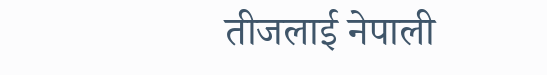तीजलाई नेपाली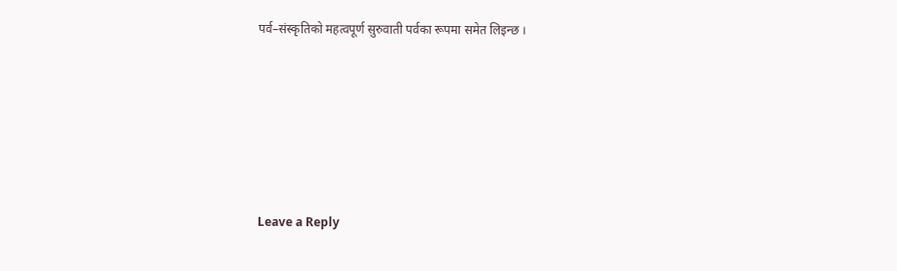पर्व–संस्कृतिको महत्वपूर्ण सुरुवाती पर्वका रूपमा समेत लिइन्छ ।






Leave a Reply